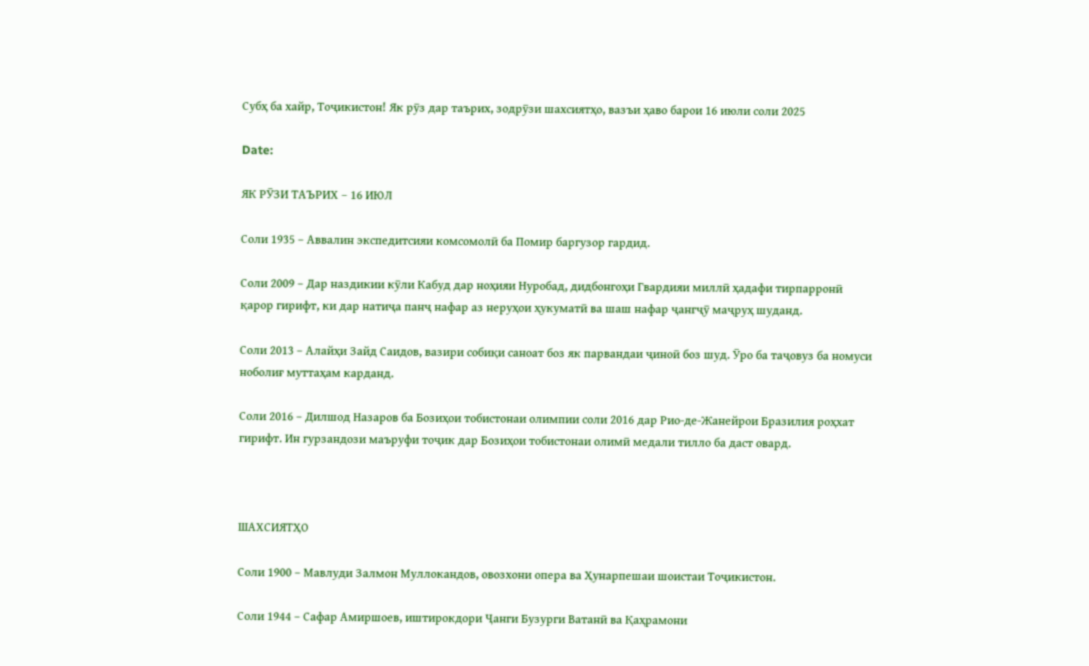Субҳ ба хайр, Тоҷикистон! Як рӯз дар таърих, зодрӯзи шахсиятҳо, вазъи ҳаво барои 16 июли соли 2025

Date:

ЯК РӮЗИ ТАЪРИХ – 16 ИЮЛ

Соли 1935 – Аввалин экспедитсияи комсомолӣ ба Помир баргузор гардид.

Соли 2009 – Дар наздикии кӯли Кабуд дар ноҳияи Нуробад, дидбонгоҳи Гвардияи миллӣ ҳадафи тирпарронӣ қарор гирифт, ки дар натиҷа панҷ нафар аз неруҳои ҳукуматӣ ва шаш нафар ҷангҷӯ маҷруҳ шуданд.

Соли 2013 – Алайҳи Зайд Саидов, вазири собиқи саноат боз як парвандаи ҷиноӣ боз шуд. Ӯро ба таҷовуз ба номуси ноболиғ муттаҳам карданд.

Соли 2016 – Дилшод Назаров ба Бозиҳои тобистонаи олимпии соли 2016 дар Рио-де-Жанейрои Бразилия роҳхат гирифт. Ин гурзандози маъруфи тоҷик дар Бозиҳои тобистонаи олимӣ медали тилло ба даст овард.



ШАХСИЯТҲО

Соли 1900 – Мавлуди Залмон Муллокандов, овозхони опера ва Ҳунарпешаи шоистаи Тоҷикистон.

Соли 1944 – Сафар Амиршоев, иштирокдори Ҷанги Бузурги Ватанӣ ва Қаҳрамони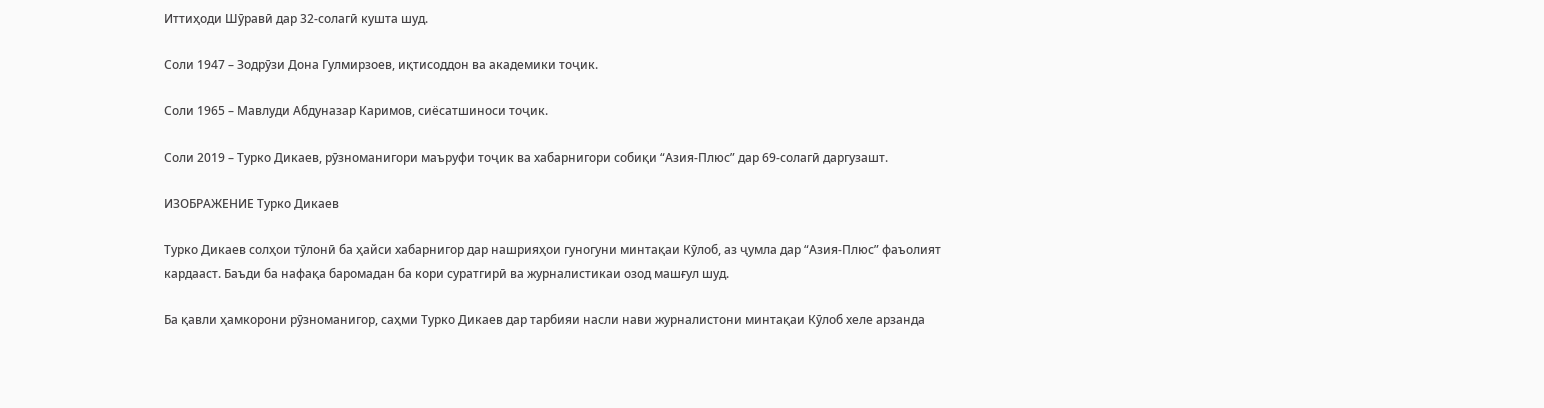Иттиҳоди Шӯравӣ дар 32-солагӣ кушта шуд.

Соли 1947 – Зодрӯзи Дона Гулмирзоев, иқтисоддон ва академики тоҷик.

Соли 1965 – Мавлуди Абдуназар Каримов, сиёсатшиноси тоҷик.

Соли 2019 – Турко Дикаев, рӯзноманигори маъруфи тоҷик ва хабарнигори собиқи “Азия-Плюс” дар 69-солагӣ даргузашт.

ИЗОБРАЖЕНИЕ Турко Дикаев

Турко Дикаев солҳои тӯлонӣ ба ҳайси хабарнигор дар нашрияҳои гуногуни минтақаи Кӯлоб, аз ҷумла дар “Азия-Плюс” фаъолият кардааст. Баъди ба нафақа баромадан ба кори суратгирӣ ва журналистикаи озод машғул шуд.

Ба қавли ҳамкорони рӯзноманигор, саҳми Турко Дикаев дар тарбияи насли нави журналистони минтақаи Кӯлоб хеле арзанда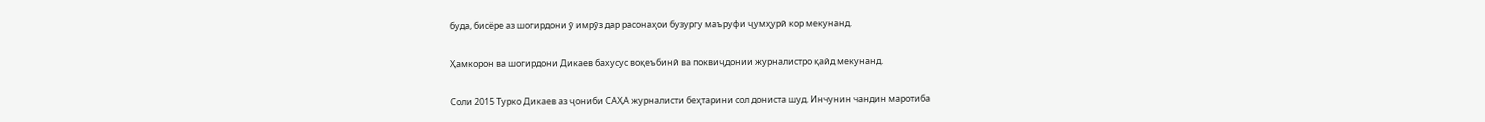буда, бисёре аз шогирдони ӯ имрӯз дар расонаҳои бузургу маъруфи ҷумҳурӣ кор мекунанд.

Ҳамкорон ва шогирдони Дикаев бахусус воқеъбинӣ ва поквиҷдонии журналистро қайд мекунанд.

Соли 2015 Турко Дикаев аз ҷониби САҲА журналисти беҳтарини сол дониста шуд. Инчунин чандин маротиба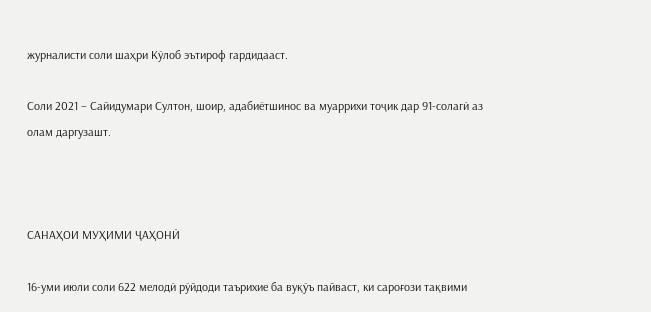журналисти соли шаҳри Кӯлоб эътироф гардидааст.

Соли 2021 – Сайидумари Султон, шоир, адабиётшинос ва муаррихи тоҷик дар 91-солагӣ аз олам даргузашт.



САНАҲОИ МУҲИМИ ҶАҲОНӢ

16-уми июли соли 622 мелодӣ рӯйдоди таърихие ба вуқӯъ пайваст, ки сароғози тақвими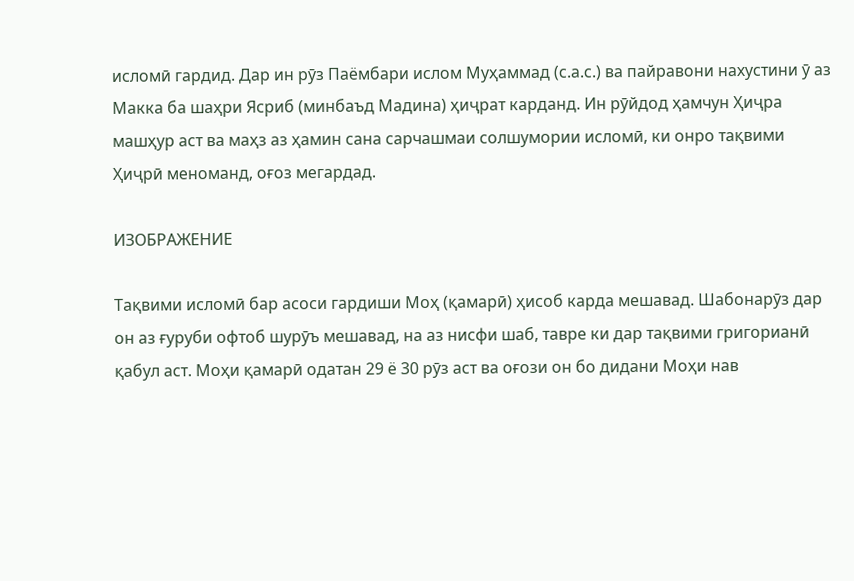исломӣ гардид. Дар ин рӯз Паёмбари ислом Муҳаммад (с.а.с.) ва пайравони нахустини ӯ аз Макка ба шаҳри Ясриб (минбаъд Мадина) ҳиҷрат карданд. Ин рӯйдод ҳамчун Ҳиҷра машҳур аст ва маҳз аз ҳамин сана сарчашмаи солшумории исломӣ, ки онро тақвими Ҳиҷрӣ меноманд, оғоз мегардад.

ИЗОБРАЖЕНИЕ

Тақвими исломӣ бар асоси гардиши Моҳ (қамарӣ) ҳисоб карда мешавад. Шабонарӯз дар он аз ғуруби офтоб шурӯъ мешавад, на аз нисфи шаб, тавре ки дар тақвими григорианӣ қабул аст. Моҳи қамарӣ одатан 29 ё 30 рӯз аст ва оғози он бо дидани Моҳи нав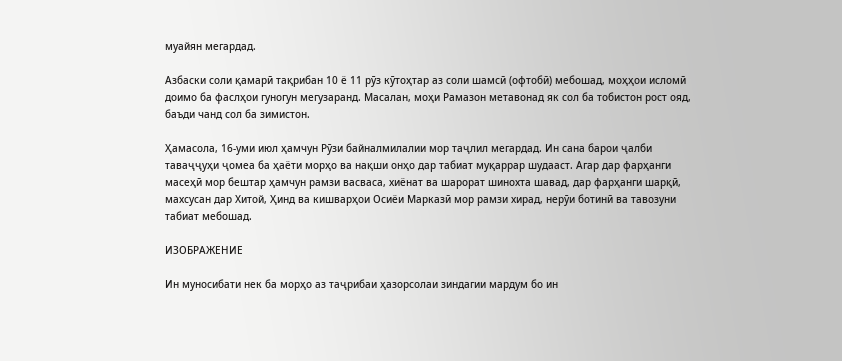муайян мегардад.

Азбаски соли қамарӣ тақрибан 10 ё 11 рӯз кӯтоҳтар аз соли шамсӣ (офтобӣ) мебошад, моҳҳои исломӣ доимо ба фаслҳои гуногун мегузаранд. Масалан, моҳи Рамазон метавонад як сол ба тобистон рост ояд, баъди чанд сол ба зимистон.

Ҳамасола, 16-уми июл ҳамчун Рӯзи байналмилалии мор таҷлил мегардад. Ин сана барои ҷалби таваҷҷуҳи ҷомеа ба ҳаёти морҳо ва нақши онҳо дар табиат муқаррар шудааст. Агар дар фарҳанги масеҳӣ мор бештар ҳамчун рамзи васваса, хиёнат ва шарорат шинохта шавад, дар фарҳанги шарқӣ, махсусан дар Хитой, Ҳинд ва кишварҳои Осиёи Марказӣ мор рамзи хирад, нерӯи ботинӣ ва тавозуни табиат мебошад.

ИЗОБРАЖЕНИЕ

Ин муносибати нек ба морҳо аз таҷрибаи ҳазорсолаи зиндагии мардум бо ин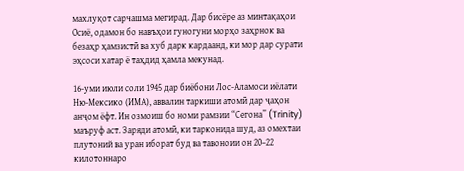махлуқот сарчашма мегирад. Дар бисёре аз минтақаҳои Осиё, одамон бо навъҳои гуногуни морҳо заҳрнок ва безаҳр ҳамзистӣ ва хуб дарк кардаанд, ки мор дар сурати эҳсоси хатар ё таҳдид ҳамла мекунад.

16-уми июли соли 1945 дар биёбони Лос-Аламоси иёлати Ню-Мексико (ИМА), аввалин таркиши атомӣ дар ҷаҳон анҷом ёфт. Ин озмоиш бо номи рамзии “Сегона” (Trinity) маъруф аст. Заряди атомӣ, ки тарконида шуд, аз омехтаи плутоний ва уран иборат буд ва тавоноии он 20–22 килотоннаро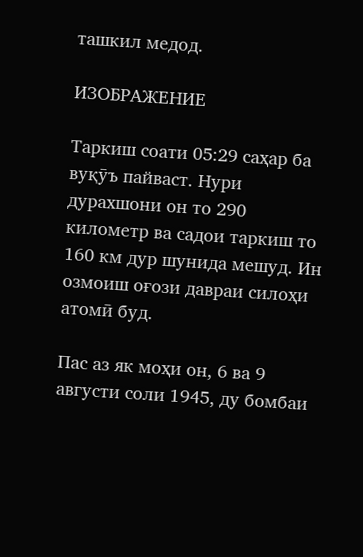ташкил медод.

ИЗОБРАЖЕНИЕ

Таркиш соати 05:29 саҳар ба вуқӯъ пайваст. Нури дурахшони он то 290 километр ва садои таркиш то 160 км дур шунида мешуд. Ин озмоиш оғози давраи силоҳи атомӣ буд.

Пас аз як моҳи он, 6 ва 9 августи соли 1945, ду бомбаи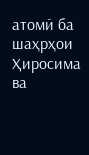атомӣ ба шаҳрҳои Ҳиросима ва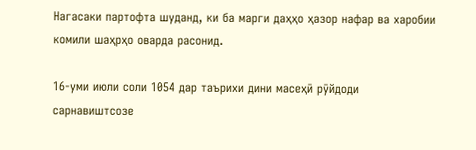Нагасаки партофта шуданд, ки ба марги даҳҳо ҳазор нафар ва харобии комили шаҳрҳо оварда расонид.

16-уми июли соли 1054 дар таърихи дини масеҳӣ рӯйдоди сарнавиштсозе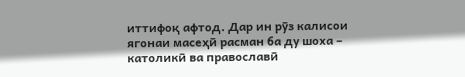иттифоқ афтод. Дар ин рӯз калисои ягонаи масеҳӣ расман ба ду шоха – католикӣ ва православӣ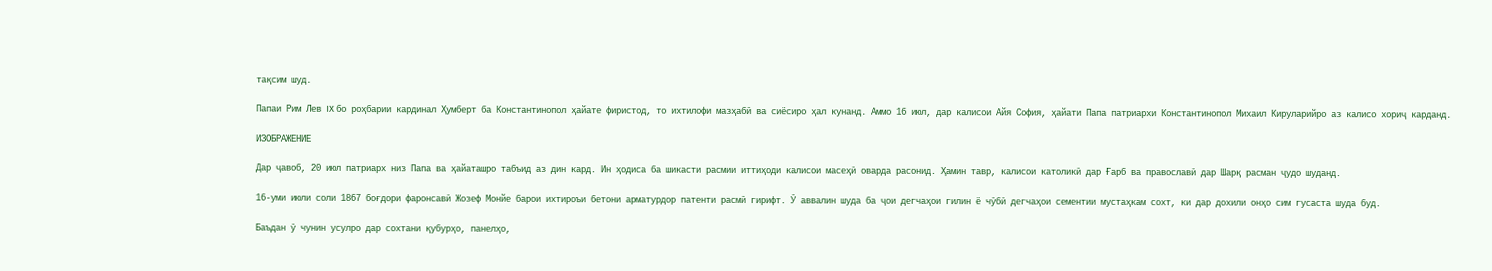тақсим шуд.

Папаи Рим Лев IX бо роҳбарии кардинал Ҳумберт ба Константинопол ҳайате фиристод, то ихтилофи мазҳабӣ ва сиёсиро ҳал кунанд. Аммо 16 июл, дар калисои Айя София, ҳайати Папа патриархи Константинопол Михаил Кируларийро аз калисо хориҷ карданд.

ИЗОБРАЖЕНИЕ

Дар ҷавоб, 20 июл патриарх низ Папа ва ҳайаташро табъид аз дин кард. Ин ҳодиса ба шикасти расмии иттиҳоди калисои масеҳӣ оварда расонид. Ҳамин тавр, калисои католикӣ дар Ғарб ва православӣ дар Шарқ расман ҷудо шуданд.

16-уми июли соли 1867 боғдори фаронсавӣ Жозеф Монйе барои ихтироъи бетони арматурдор патенти расмӣ гирифт. Ӯ аввалин шуда ба ҷои дегчаҳои гилин ё чӯбӣ дегчаҳои сементии мустаҳкам сохт, ки дар дохили онҳо сим гусаста шуда буд.

Баъдан ӯ чунин усулро дар сохтани қубурҳо, панелҳо,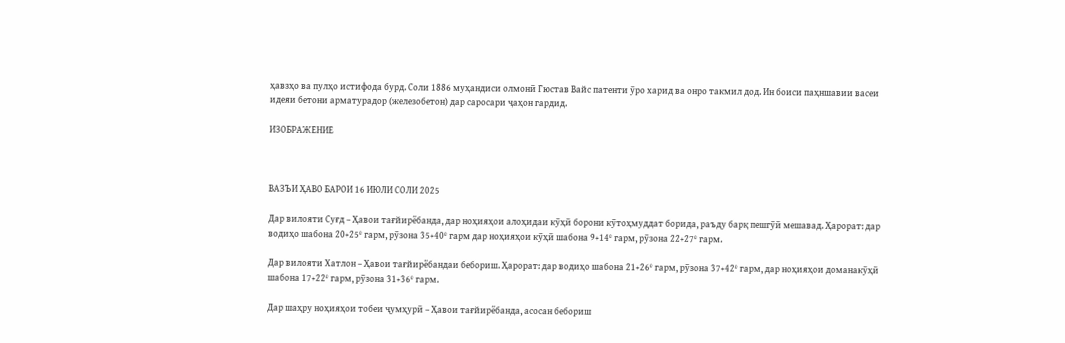ҳавзҳо ва пулҳо истифода бурд. Соли 1886 муҳандиси олмонӣ Гюстав Вайс патенти ӯро харид ва онро такмил дод. Ин боиси паҳншавии васеи идеяи бетони арматурадор (железобетон) дар саросари ҷаҳон гардид.

ИЗОБРАЖЕНИЕ



ВАЗЪИ ҲАВО БАРОИ 16 ИЮЛИ СОЛИ 2025

Дар вилояти Суғд – Ҳавои тағйирёбанда, дар ноҳияҳои алоҳидаи кӯҳӣ борони кӯтоҳмуддат борида, раъду барқ пешгӯӣ мешавад. Ҳарорат: дар водиҳо шабона 20+25º гарм, рӯзона 35+40º гарм дар ноҳияҳои кӯҳӣ шабона 9+14º гарм, рӯзона 22+27º гарм.

Дар вилояти Хатлон – Ҳавои тағйирёбандаи бебориш. Ҳарорат: дар водиҳо шабона 21+26º гарм, рӯзона 37+42º гарм, дар ноҳияҳои доманакӯҳӣ шабона 17+22º гарм, рӯзона 31+36º гарм.

Дар шаҳру ноҳияҳои тобеи ҷумҳурӣ – Ҳавои тағйирёбанда, асосан бебориш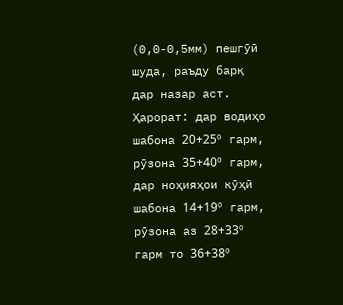(0,0-0,5мм) пешгӯӣ шуда, раъду барқ дар назар аст. Ҳарорат: дар водиҳо шабона 20+25º гарм, рӯзона 35+40º гарм, дар ноҳияҳои кӯҳӣ шабона 14+19º гарм, рӯзона аз 28+33º гарм то 36+38º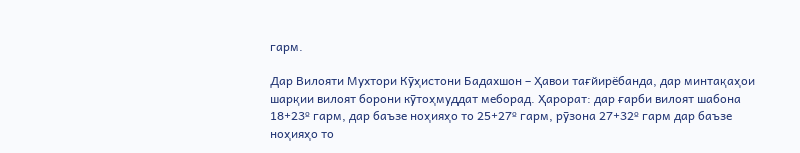гарм.

Дар Вилояти Мухтори Кӯҳистони Бадахшон – Ҳавои тағйирёбанда, дар минтақаҳои шарқии вилоят борони кӯтоҳмуддат меборад. Ҳарорат: дар ғарби вилоят шабона 18+23º гарм, дар баъзе ноҳияҳо то 25+27º гарм, рӯзона 27+32º гарм дар баъзе ноҳияҳо то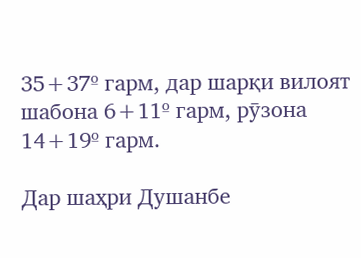35+37º гарм, дар шарқи вилоят шабона 6+11º гарм, рӯзона 14+19º гарм.

Дар шаҳри Душанбе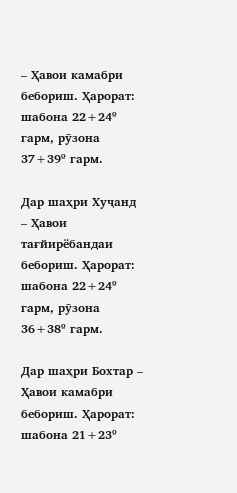– Ҳавои камабри бебориш. Ҳарорат: шабона 22+24º гарм, рӯзона 37+39º гарм.

Дар шаҳри Хуҷанд – Ҳавои тағйирёбандаи бебориш. Ҳарорат: шабона 22+24º гарм, рӯзона 36+38º гарм.

Дар шаҳри Бохтар – Ҳавои камабри бебориш. Ҳарорат: шабона 21+23º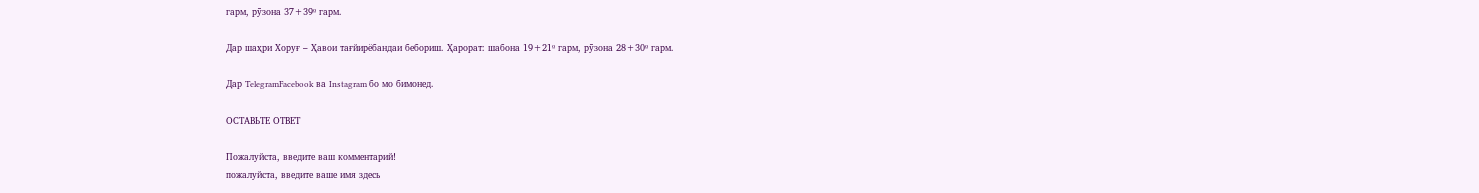гарм, рӯзона 37+39º гарм.

Дар шаҳри Хоруғ – Ҳавои тағйирёбандаи бебориш. Ҳарорат: шабона 19+21º гарм, рӯзона 28+30º гарм.

Дар TelegramFacebook ва Instagram бо мо бимонед.

ОСТАВЬТЕ ОТВЕТ

Пожалуйста, введите ваш комментарий!
пожалуйста, введите ваше имя здесь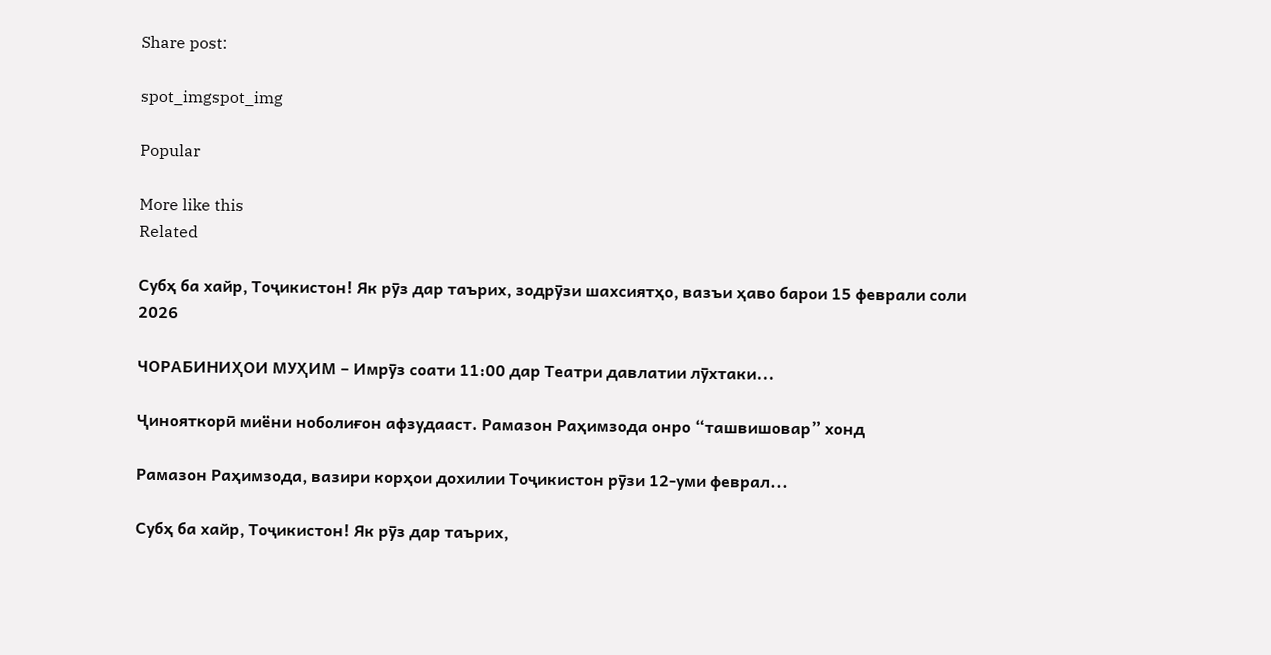Share post:

spot_imgspot_img

Popular

More like this
Related

Субҳ ба хайр, Тоҷикистон! Як рӯз дар таърих, зодрӯзи шахсиятҳо, вазъи ҳаво барои 15 феврали соли 2026

ЧОРАБИНИҲОИ МУҲИМ – Имрӯз соати 11:00 дар Театри давлатии лӯхтаки...

Ҷинояткорӣ миёни ноболиғон афзудааст. Рамазон Раҳимзода онро “ташвишовар” хонд

Рамазон Раҳимзода, вазири корҳои дохилии Тоҷикистон рӯзи 12-уми феврал...

Субҳ ба хайр, Тоҷикистон! Як рӯз дар таърих,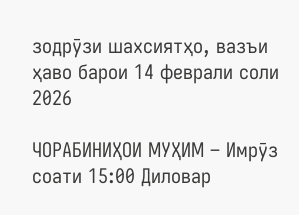зодрӯзи шахсиятҳо, вазъи ҳаво барои 14 феврали соли 2026

ЧОРАБИНИҲОИ МУҲИМ – Имрӯз соати 15:00 Диловар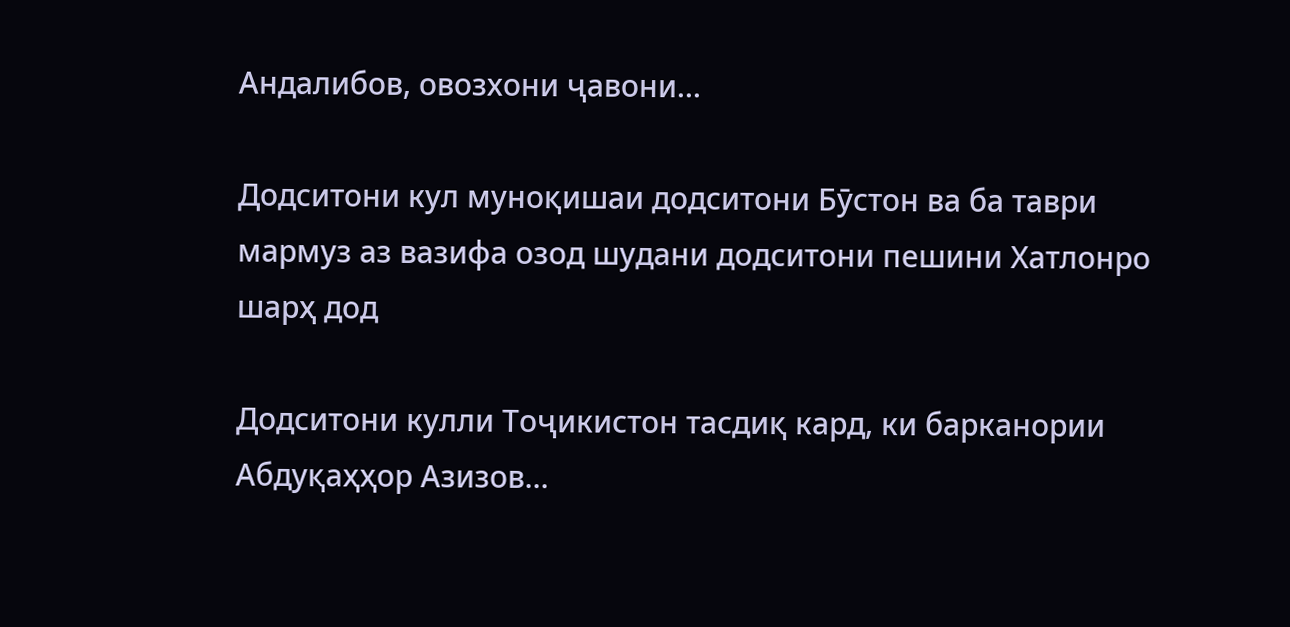Андалибов, овозхони ҷавони...

Додситони кул муноқишаи додситони Бӯстон ва ба таври мармуз аз вазифа озод шудани додситони пешини Хатлонро шарҳ дод

Додситони кулли Тоҷикистон тасдиқ кард, ки барканории Абдуқаҳҳор Азизов...